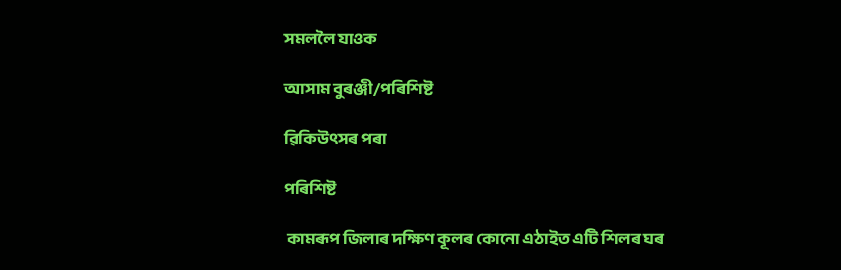সমললৈ যাওক

আসাম বুৰঞ্জী/পৰিশিষ্ট

ৱিকিউৎসৰ পৰা

পৰিশিষ্ট

 কামৰূপ জিলাৰ দক্ষিণ কূলৰ কোনো এঠাইত এটি শিলৰ ঘৰ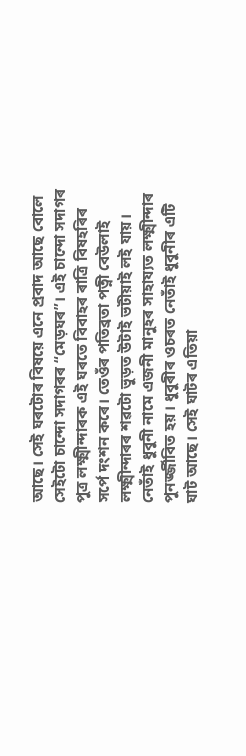আছে। সেই ঘৰটোৰ বিষয়ে এনে প্ৰবাদ আছে বোলে সেইটো চান্দো সদাগৰৰ “মেড়ঘৰ”। এই চান্দো সদাগৰ পুত্ৰ লক্ষ্মীন্দাৰক এই ঘৰতে বিবাহৰ ৰাত্ৰি বিষহৰিৰ সৰ্পে দংশন কৰে। তেওঁৰ পতিব্ৰতা পত্নী বেউলাই লক্ষ্মীন্দাৰৰ শৱটো ভুড়ত উটাই ভটীয়াই লই যায়। নেতাঁই ধুবুনী নামে এজনী মানুহৰ সাহায্যত লক্ষ্মীন্দাৰ পুনৰ্জ্জীবিত হয়। ধুবুৰীৰ ওচৰত নেতাঁই ধুবুনীৰ এটি ঘাট আছে। সেই ঘাটৰ এতিয়া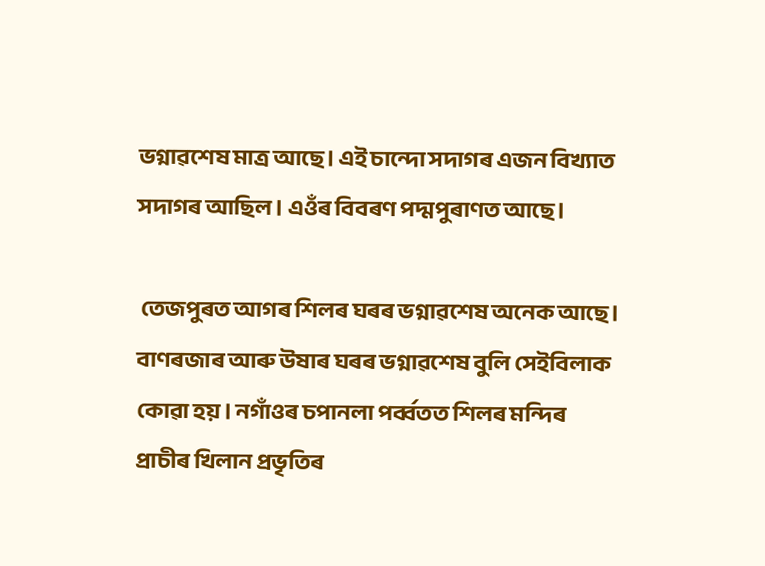ভগ্নাৱশেষ মাত্ৰ আছে। এই চান্দো সদাগৰ এজন বিখ্যাত সদাগৰ আছিল। এওঁৰ বিবৰণ পদ্মপুৰাণত আছে।

 তেজপুৰত আগৰ শিলৰ ঘৰৰ ভগ্নাৱশেষ অনেক আছে। বাণৰজাৰ আৰু উষাৰ ঘৰৰ ভগ্নাৱশেষ বুলি সেইবিলাক কোৱা হয়। নগাঁওৰ চপানলা পৰ্ব্বতত শিলৰ মন্দিৰ প্ৰাচীৰ খিলান প্ৰভৃতিৰ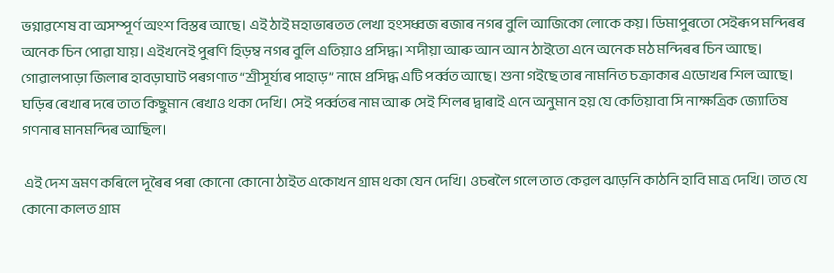ভগ্নাৱশেষ বা অসম্পূৰ্ণ অংশ বিস্তৰ আছে। এই ঠাই মহাভাৰতত লেখা হংসধ্বজ ৰজাৰ নগৰ বুলি আজিকো লোকে কয়। ডিমাপুৰতো সেইৰূপ মন্দিৰৰ অনেক চিন পোৱা যায়। এইখনেই পুৰণি হিড়ম্ব নগৰ বুলি এতিয়াও প্ৰসিদ্ধ। শদীয়া আৰু আন আন ঠাইতো এনে অনেক মঠ মন্দিৰৰ চিন আছে। গোৱালপাড়া জিলাৰ হাবড়াঘাট পৰগণাত “শ্ৰীসূৰ্য্যৰ পাহাড়” নামে প্ৰসিদ্ধ এটি পৰ্ব্বত আছে। শুনা গইছে তাৰ নামনিত চক্ৰাকাৰ এডোখৰ শিল আছে। ঘড়িৰ ৰেখাৰ দৰে তাত কিছুমান ৰেখাও থকা দেখি। সেই পৰ্ব্বতৰ নাম আৰু সেই শিলৰ দ্বাৰাই এনে অনুমান হয় যে কেতিয়াবা সি নাক্ষত্ৰিক জ্যোতিষ গণনাৰ মানমন্দিৰ আছিল।

 এই দেশ ভ্ৰমণ কৰিলে দূৰৈৰ পৰা কোনো কোনো ঠাইত একোখন গ্ৰাম থকা যেন দেখি। ওচৰলৈ গলে তাত কেৱল ঝাড়নি কাঠনি হাবি মাত্ৰ দেখি। তাত যে কোনো কালত গ্ৰাম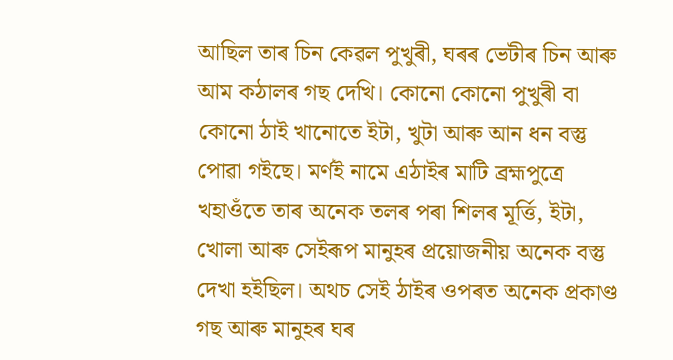আছিল তাৰ চিন কেৱল পুখুৰী, ঘৰৰ ভেটীৰ চিন আৰু আম কঠালৰ গছ দেখি। কোনো কোনো পুখুৰী বা কোনো ঠাই খানোতে ইটা, খুটা আৰু আন ধন বস্তু পোৱা গইছে। মৰ্ণই নামে এঠাইৰ মাটি ব্ৰহ্মপুত্ৰে খহাওঁতে তাৰ অনেক তলৰ পৰা শিলৰ মূৰ্ত্তি, ইটা, খোলা আৰু সেইৰূপ মানুহৰ প্ৰয়োজনীয় অনেক বস্তু দেখা হইছিল। অথচ সেই ঠাইৰ ওপৰত অনেক প্ৰকাণ্ড গছ আৰু মানুহৰ ঘৰ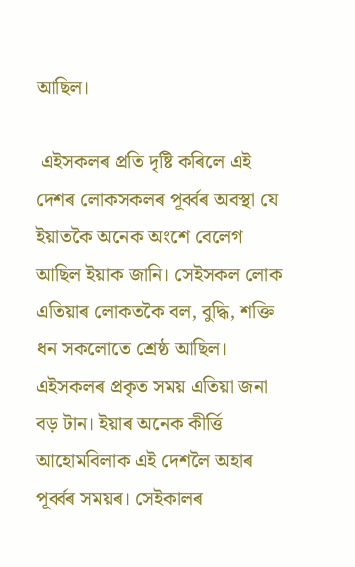আছিল।

 এইসকলৰ প্ৰতি দৃষ্টি কৰিলে এই দেশৰ লোকসকলৰ পূৰ্ব্বৰ অবস্থা যে ইয়াতকৈ অনেক অংশে বেলেগ আছিল ইয়াক জানি। সেইসকল লোক এতিয়াৰ লোকতকৈ বল, বুদ্ধি, শক্তি ধন সকলোতে শ্ৰেষ্ঠ আছিল। এইসকলৰ প্ৰকৃত সময় এতিয়া জনা বড় টান। ইয়াৰ অনেক কীৰ্ত্তি আহোমবিলাক এই দেশলৈ অহাৰ পূৰ্ব্বৰ সময়ৰ। সেইকালৰ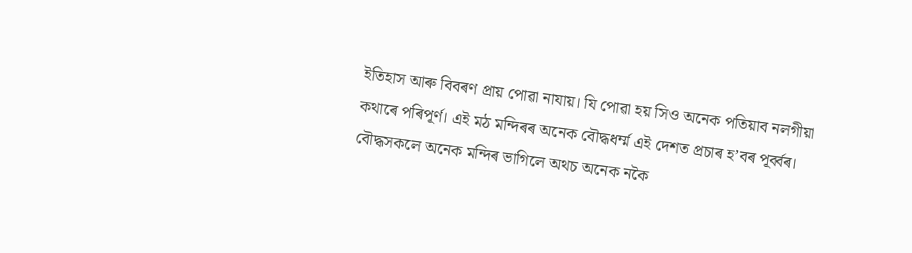ইতিহাস আৰু বিবৰণ প্ৰায় পোৱা নাযায়। যি পোৱা হয় সিও অনেক পতিয়াব নলগীয়া কথাৰে পৰিপূৰ্ণ। এই মঠ মন্দিৰৰ অনেক বৌদ্ধধৰ্ম্ম এই দেশত প্ৰচাৰ হ’বৰ পূৰ্ব্বৰ। বৌদ্ধসকলে অনেক মন্দিৰ ভাগিলে অথচ অনেক নকৈ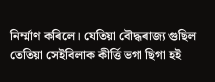নিৰ্ম্মাণ কৰিলে। যেতিয়া বৌদ্ধৰাজ্য গুছিল তেতিয়া সেইবিলাক কীৰ্ত্তি ভগা ছিগা হই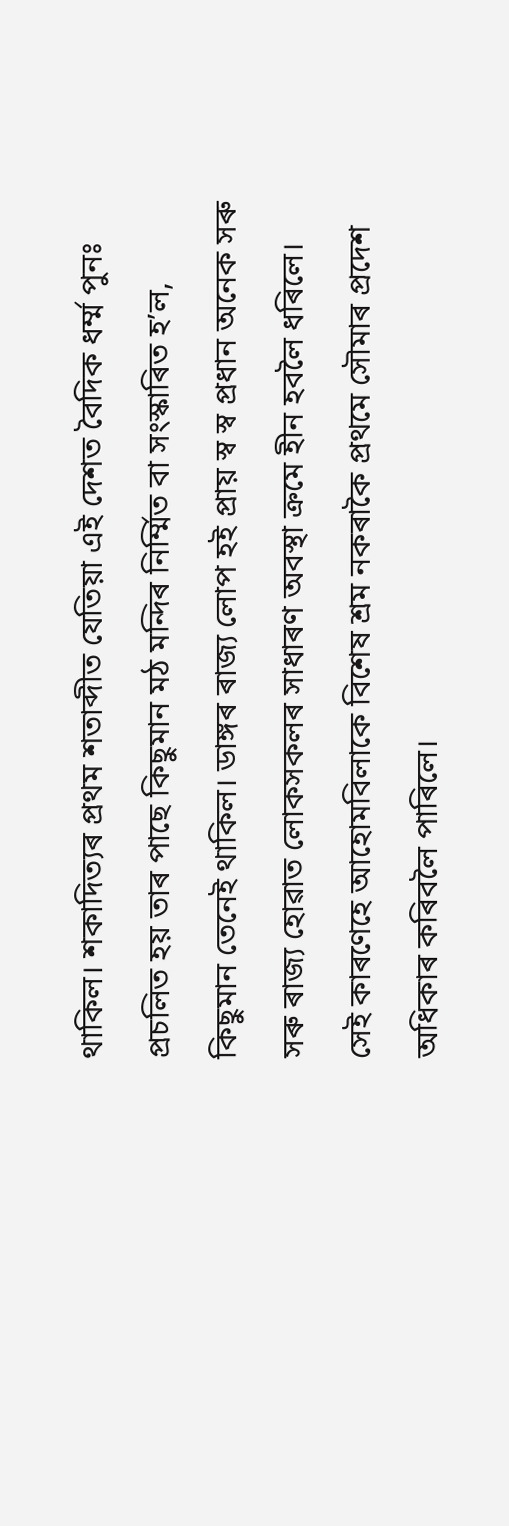থাকিল। শকাদিত্যৰ প্ৰথম শতাব্দীত যেতিয়া এই দেশত বৈদিক ধৰ্ম্ম পুনঃ প্ৰচলিত হয় তাৰ পাছে কিছুমান মঠ মন্দিৰ নিৰ্ম্মিত বা সংস্কাৰিত হ’ল, কিছুমান তেনেই থাকিল। ডাঙ্গৰ ৰাজ্য লোপ হই প্ৰায় স্ব স্ব প্ৰধান অনেক সৰু সৰু ৰাজ্য হোৱাত লোকসকলৰ সাধাৰণ অবস্থা ক্ৰমে হীন হবলৈ ধৰিলে। সেই কাৰণেহে আহোমবিলাকে বিশেষ শ্ৰম নকৰাকৈ প্ৰথমে সৌমাৰ প্ৰদেশ অধিকাৰ কৰিবলৈ পাৰিলে।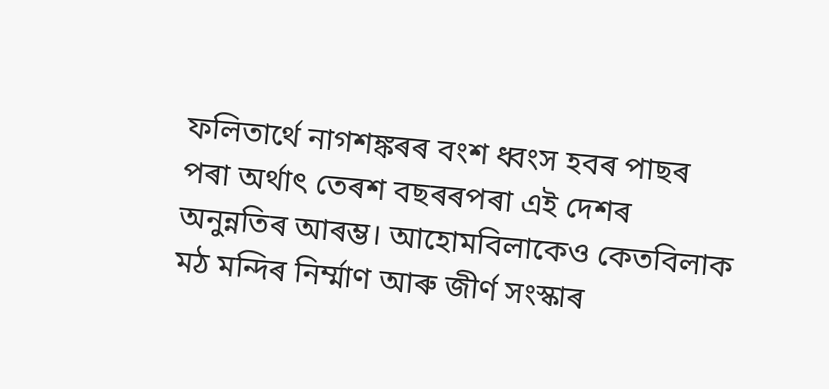ফলিতাৰ্থে নাগশঙ্কৰৰ বংশ ধ্বংস হবৰ পাছৰ পৰা অৰ্থাৎ তেৰশ বছৰৰপৰা এই দেশৰ অনুন্নতিৰ আৰম্ভ। আহোমবিলাকেও কেতবিলাক মঠ মন্দিৰ নিৰ্ম্মাণ আৰু জীৰ্ণ সংস্কাৰ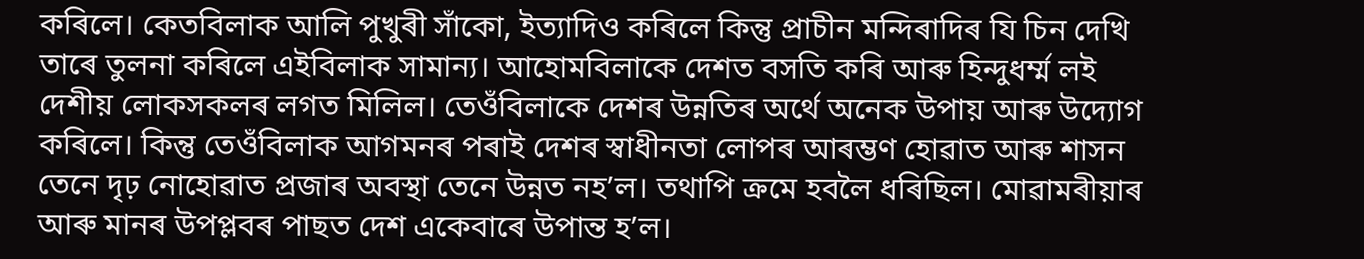কৰিলে। কেতবিলাক আলি পুখুৰী সাঁকো, ইত্যাদিও কৰিলে কিন্তু প্ৰাচীন মন্দিৰাদিৰ যি চিন দেখি তাৰে তুলনা কৰিলে এইবিলাক সামান্য। আহোমবিলাকে দেশত বসতি কৰি আৰু হিন্দুধৰ্ম্ম লই দেশীয় লোকসকলৰ লগত মিলিল। তেওঁবিলাকে দেশৰ উন্নতিৰ অৰ্থে অনেক উপায় আৰু উদ্যোগ কৰিলে। কিন্তু তেওঁবিলাক আগমনৰ পৰাই দেশৰ স্বাধীনতা লোপৰ আৰম্ভণ হোৱাত আৰু শাসন তেনে দৃঢ় নোহোৱাত প্ৰজাৰ অবস্থা তেনে উন্নত নহ’ল। তথাপি ক্ৰমে হবলৈ ধৰিছিল। মোৱামৰীয়াৰ আৰু মানৰ উপপ্লবৰ পাছত দেশ একেবাৰে উপান্ত হ’ল।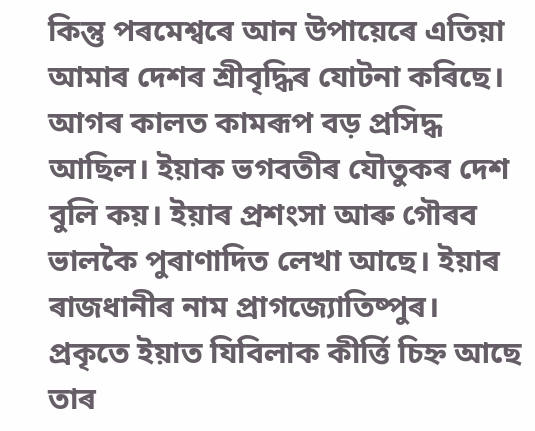কিন্তু পৰমেশ্বৰে আন উপায়েৰে এতিয়া আমাৰ দেশৰ শ্ৰীবৃদ্ধিৰ যোটনা কৰিছে। আগৰ কালত কামৰূপ বড় প্ৰসিদ্ধ আছিল। ইয়াক ভগবতীৰ যৌতুকৰ দেশ বুলি কয়। ইয়াৰ প্ৰশংসা আৰু গৌৰব ভালকৈ পুৰাণাদিত লেখা আছে। ইয়াৰ ৰাজধানীৰ নাম প্ৰাগজ্যোতিষ্পুৰ। প্ৰকৃতে ইয়াত যিবিলাক কীৰ্ত্তি চিহ্ন আছে তাৰ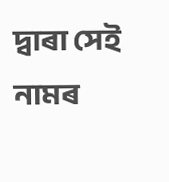দ্বাৰা সেই নামৰ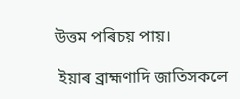উত্তম পৰিচয় পায়।

 ইয়াৰ ব্ৰাহ্মণাদি জাতিসকলে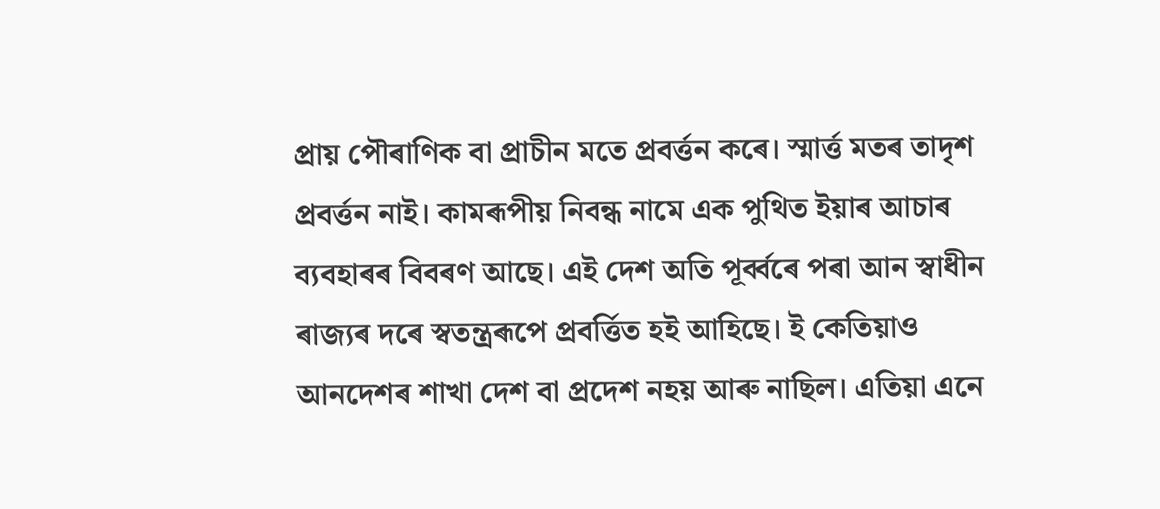প্ৰায় পৌৰাণিক বা প্ৰাচীন মতে প্ৰবৰ্ত্তন কৰে। স্মাৰ্ত্ত মতৰ তাদৃশ প্ৰবৰ্ত্তন নাই। কামৰূপীয় নিবন্ধ নামে এক পুথিত ইয়াৰ আচাৰ ব্যবহাৰৰ বিবৰণ আছে। এই দেশ অতি পূৰ্ব্বৰে পৰা আন স্বাধীন ৰাজ্যৰ দৰে স্বতন্ত্ৰৰূপে প্ৰবৰ্ত্তিত হই আহিছে। ই কেতিয়াও আনদেশৰ শাখা দেশ বা প্ৰদেশ নহয় আৰু নাছিল। এতিয়া এনে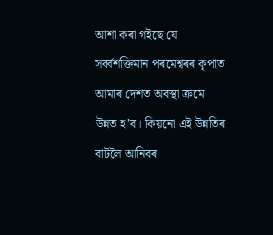আশা কৰা গইছে যে সৰ্ব্বশক্তিমান পৰমেশ্বৰৰ কৃপাত আমাৰ দেশত অবস্থা ক্ৰমে উন্নত হ’ব। কিয়নো এই উন্নতিৰ বাটলৈ আনিবৰ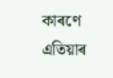কাৰণে এতিয়াৰ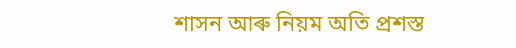শাসন আৰু নিয়ম অতি প্ৰশস্ত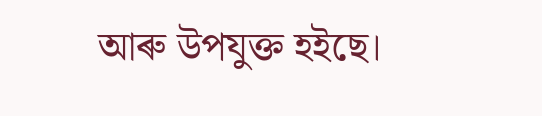আৰু উপযুক্ত হইছে।